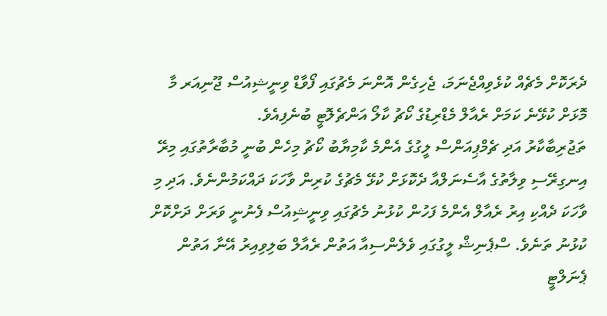ދެރަކޮށް މެޗެއް ކުޅެވިއްޖެނަމަ، ޖެހިގެން އޮންނަ މެޗުގައި ފޯވާޑް ވިނީޝިއުސް ޖޫނިއަރ މާ މޮޅަށް ކުޅޭނެ ކަމަށް ރެއާލް މެޑްރިޑުގެ ކޯޗު ކާލޯ އަންޗެލޮޓީ ބުނެފިއެވެ.
ތަޖުރިބާކާރު އަދި ޗެމްޕިއަންސް ލީގުގެ އެންމެ ކާމިޔާބު ކޯޗު މިހެން ބުނީ މުބާރާތުގައި މިރޭ އިނގިރޭސި ވިލާތުގެ އާސެނަލްއާ ދެކޮޅަށް ކުޅޭ މެޗުގެ ކުރިން ވާހަކަ ދައްކަމުންނެވެ. އަދި މި ވާހަކަ ދެއްކި އިރު ރެއާލް އެންމެ ފަހުން ކުޅުނު މެޗުގައި ވިނީޝިއުސް ފެނުނީ ވަރަށް ދަށްކޮށް ކުޅުނު ތަނެވެ. ސްޕެނިޝް ލީގުގައި ވެލެންސިއާ އަތުން ރެއާލް ބަލިވިއިރު އޭނާ އަތުން ޕެނަލްޓީ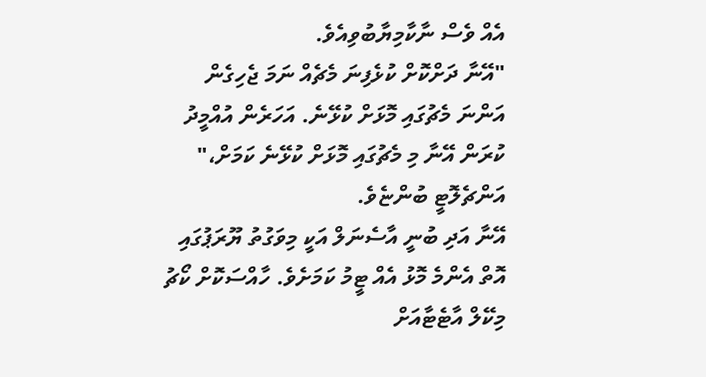އެއް ވެސް ނާކާމިޔާބުވިއެވެ.
"އޭނާ ދަށްކޮށް ކުޅެފިނަ މެޗެއް ނަމަ ޖެހިގެން އަންނަ މެޗުގައި މޮޅަށް ކުޅޭނެ. އަހަރެން އުއްމީދު ކުރަން އޭނާ މި މެޗުގައި މޮޅަށް ކުޅޭނެ ކަމަށް،" އަންޗެލޮޓީ ބުންޏެވެ.
އޭނާ އަދި ބުނީ އާސެނަލް އަކީ މިވަގުތު ޔޫރަޕުގައި އޮތް އެންމެ މޮޅު އެއް ޓީމު ކަމަށެވެ. ހާއްސަކޮށް ކޯޗު މިކޭލް އާޓެޓާއަށް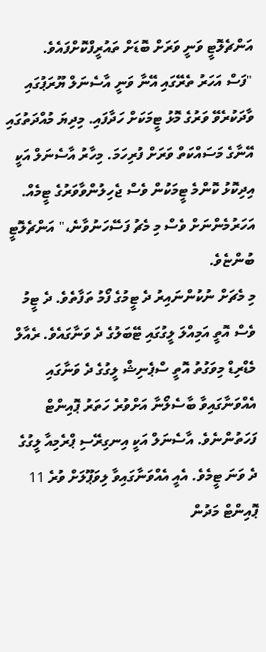އަންޗެލޮޓީ ވަނީ ވަރަށް ބޮޑަށް ތައުރީފްކޮށްފައެވެ.
"ފަސް އަހަރު ތެރޭގައި އޭނާ ވަނީ އާސެނަލް ޔޫރަޕުގައި ވާދަކުރެވޭ ވަރުގެ މޮޅު ޓީމަކަށް ހަދާފައި. މިދިޔަ މުއްދަތުގައި އޭނާގެ މަސައްކަތް ވަރަށް ފުރިހަމަ. މިހާރު އާސެނަލް އަކީ އިދިކޮޅު ކޮންމެ ޓީމަކުން ވެސް ޖެހިލުންވާވަރުގެ ޓީމެއް. އަހަރުމެންނަށް ވެސް މި މެޗު ފަސޭހަނުވާނެ،" އަންޗެލޮޓީ ބުންޏެވެ.
މި މެޗަށް ނުކުންނައިރު ދެ ޓީމުގެ ފޯމު ތަފާތެވެ. ދެ ޓީމު ވެސް އޮތީ އަމިއްލަ ލީގުގައި ޓޭބަލުގެ ދެ ވަނާގައެވެ. ރެއާލް މެޑްރިޑް މިވަގުތު އޮތީ ސްޕެނިޝް ލީގުގެ ދެ ވަނާގައި އެއްވަނާގައިވާ ބާސެލޯނާ އަށްވުރެ ހަތަރު ޕޮއިންޓް ފަހަތުންނެވެ. އާސެނަލް އަކީ އިނގިރޭސި ޕްރެމިއާ ލީގުގެ ދެ ވަނަ ޓީމެވެ. އެއީ އެއްވަނާގައިވާ ލިވަޕޫލަށް ވުރެ 11 ޕޮއިންޓް މަދުން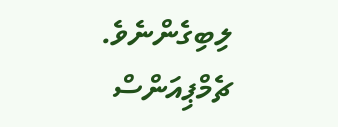ލިބިގެންނެވެ.
ޗެމްޕިއަންސް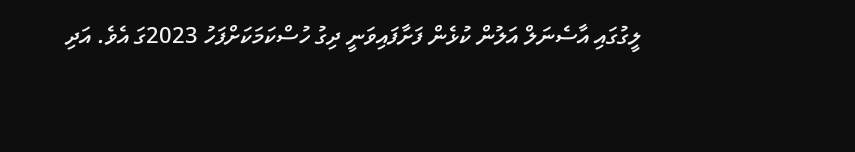ލީގުގައި އާސެނަލް އަލުން ކުޅެން ފަށާފައިވަނީ ދިގު ހުސްކަމަކަށްފަހު 2023ގަ އެވެ. އަދި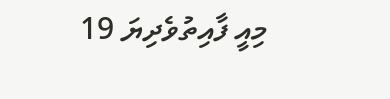މިއީ ފާއިތުވެދިޔަ 19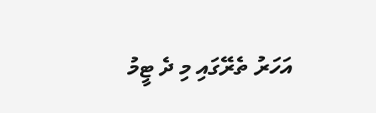އަހަރު ތެރޭގައި މި ދެ ޓީމު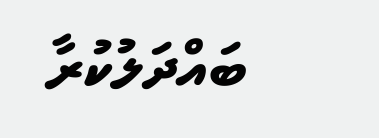ބައްދަލުކުރާ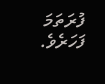ފުރަތަމަ ފަހަރެވެ.